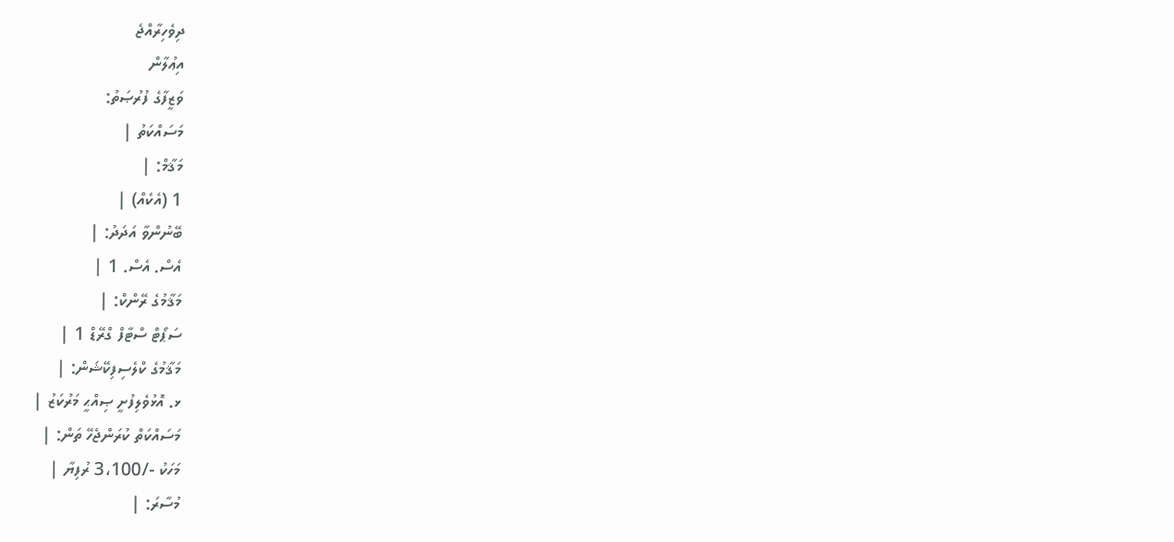ދިވެހިރާއްޖެ
އިޢުލާން
ވަޒީފާގެ ފުރުޞަތު:
މަސައްކަތު |
މަޤާމް: |
1 (އެކެއް) |
ބޭނުންވާ އަދަދު: |
އެސް. އެސް. 1 |
މަޤާމުގެ ރޭންކް: |
ސަޕޯޓް ސްޓާފް ގްރޭޑް 1 |
މަޤާމުގެ ކްލެސިފިކޭޝަން: |
ޅ. އޮޅުވެލިފުށީ ޞިއްޙީ މަރުކަޒު |
މަސައްކަތް ކުރަންޖެހޭ ތަން: |
މަހަކު -/3،100 ރުފިޔާ |
މުސާރަ: |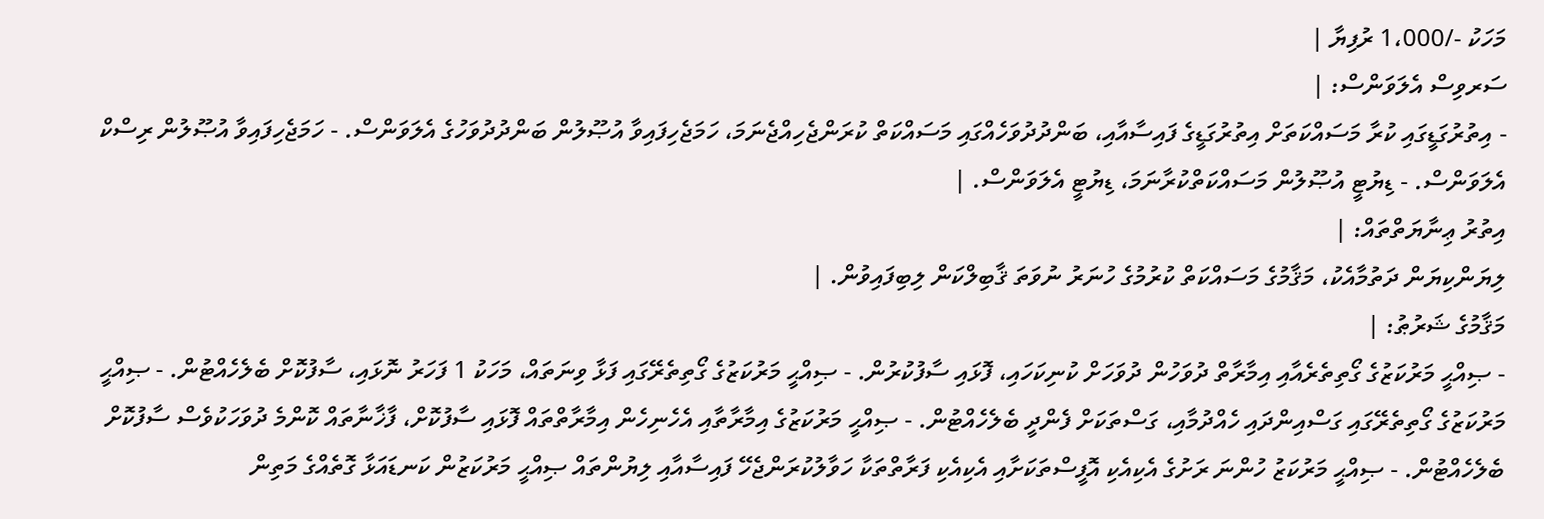މަހަކު -/1،000 ރުފިޔާ |
ސަރވިސް އެލަވަންސް: |
- އިތުރުގަޑީގައި ކުރާ މަސައްކަތަށް އިތުރުގަޑީގެ ފައިސާއާއި، ބަންދުދުވަހެއްގައި މަސައްކަތް ކުރަންޖެހިއްޖެނަމަ، ހަމަޖެހިފައިވާ އުޞޫލުން ބަންދުދުވަހުގެ އެލަވަންސް. - ހަމަޖެހިފައިވާ އުޞޫލުން ރިސްކް އެލަވަންސް. - ޑިޔުޓީ އުޞޫލުން މަސައްކަތްކުރާނަމަ، ޑިޔުޓީ އެލަވަންސް. |
އިތުރު ޢިނާޔަތްތައް: |
ލިޔަންކިޔަން ދަތުމާއެކު، މަޤާމުގެ މަސައްކަތް ކުރުމުގެ ހުނަރު ނުވަތަ ޤާބިލްކަން ލިބިފައިވުން. |
މަޤާމުގެ ޝަރުޠު: |
- ޞިއްޙީ މަރުކަޒުގެ ގޯތިތެރެއާއި އިމާރާތް ދުވަހުން ދުވަހަށް ކުނިކަހައި، ފޮޅައި ސާފުކުރުން. - ޞިއްޙީ މަރުކަޒުގެ ގޯތިތެރޭގައި ފަޅާ ވިނަތައް، މަހަކު 1 ފަހަރު ނޮޅައި، ސާފުކޮށް ބެލެހެއްޓުން. - ޞިއްޙީ މަރުކަޒުގެ ގޯތިތެރޭގައި ގަސްއިންދައި ހެއްދުމާއި، ގަސްތަކަށް ފެންދީ ބެލެހެއްޓުން. - ޞިއްޙީ މަރުކަޒުގެ އިމާރާތާއި އެހެނިހެން އިމާރާތްތައް ފޮޅައި ސާފުކޮށް، ފާޚާނާތައް ކޮންމެ ދުވަހަކުވެސް ސާފުކޮށް ބެލެހެއްޓުން. - ޞިއްޙީ މަރުކަޒު ހުންނަ ރަށުގެ އެކިއެކި އޮފީސްތަކަށާއި އެކިއެކި ފަރާތްތަކާ ހަވާލުކުރަންޖެހޭ ފައިސާއާއި ލިޔުންތައް ޞިއްޙީ މަރުކަޒުން ކަނޑައަޅާ ގޮތެއްގެ މަތިން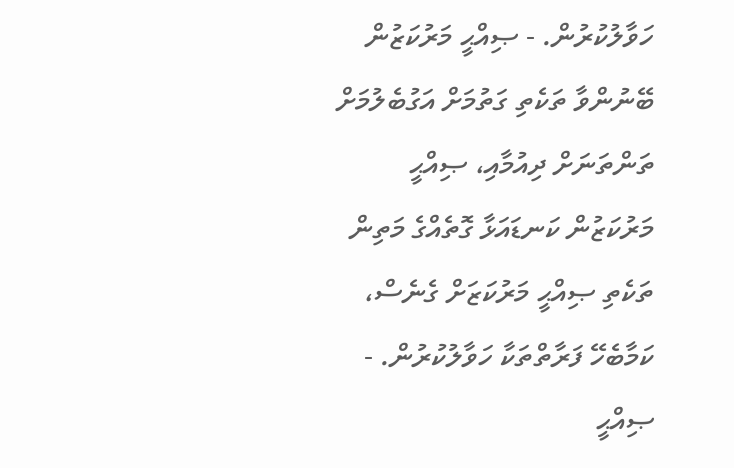ހަވާލުކުރުން. - ޞިއްޙީ މަރުކަޒުން ބޭނުންވާ ތަކެތި ގަތުމަށް އަގުބެލުމަށް ތަންތަނަށް ދިއުމާއި، ޞިއްޙީ މަރުކަޒުން ކަނޑައަޅާ ގޮތެއްގެ މަތިން ތަކެތި ޞިއްޙީ މަރުކަޒަށް ގެނެސް، ކަމާބެހޭ ފަރާތްތަކާ ހަވާލުކުރުން. - ޞިއްޙީ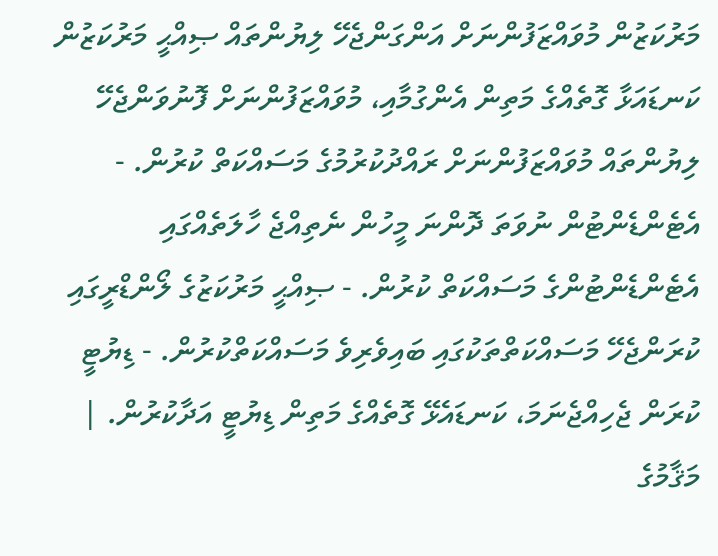މަރުކަޒުން މުވައްޒަފުންނަށް އަންގަންޖެހޭ ލިޔުންތައް ޞިއްޙީ މަރުކަޒުން ކަނޑައަޅާ ގޮތެއްގެ މަތިން އެންގުމާއި، މުވައްޒަފުންނަށް ފޮނުވަންޖެހޭ ލިޔުންތައް މުވައްޒަފުންނަށް ރައްދުކުރުމުގެ މަސައްކަތް ކުރުން. - އެޓެންޑެންޓުން ނުވަތަ ދޮންނަ މީހުން ނެތިއްޖެ ހާލަތެއްގައި އެޓެންޑެންޓުންގެ މަސައްކަތް ކުރުން. - ޞިއްޙީ މަރުކަޒުގެ ލޯންޑްރީގައި ކުރަންޖެހޭ މަސައްކަތްތަކުގައި ބައިވެރިވެ މަސައްކަތްކުރުން. - ޑިޔުޓީ ކުރަން ޖެހިއްޖެނަމަ، ކަނޑައެޅޭ ގޮތެއްގެ މަތިން ޑިޔުޓީ އަދާކުރުން. |
މަޤާމުގެ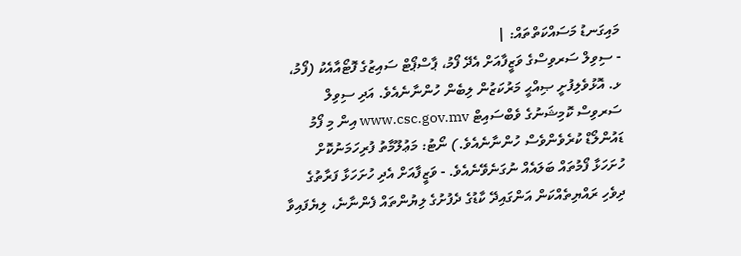މައިގަނޑު މަސައްކަތްތައް: |
- ސިވިލް ސަރވިސްގެ ވަޒީފާއަށް އެދޭ ފޯމު، ޕާސްޕޯޓް ސައިޒުގެ ފޮޓޯއާއެކު (ފޯމު، ޅ. އޮޅުވެލިފުށީ ޞިއްޙީ މަރުކަޒުން ލިބެން ހުންނާނެއެވެ. އަދި ސިވިލް ސަރވިސް ކޮމިޝަނުގެ ވެބްސައިޓް www.csc.gov.mv އިން މި ފޯމު ޑައުންލޯޑް ކުރެވެންވެސް ހުންނާނެއެވެ.) ނޯޓު: މަޢުލޫމާތު ފުރިހަމަނުކޮށް ހުށަހަޅާ ފޯމުތައް ބަލައެއް ނުގަނެވޭނެއެވެ. - ވަޒީފާއަށް އެދި ހުށަހަޅާ ފަރާތުގެ ދިވެހި ރައްޔިތެއްކަން އަންގައިދޭ ކާޑުގެ ދެފުށުގެ ލިޔުންތައް ފެންނާނެ، ލިޔެފައިވާ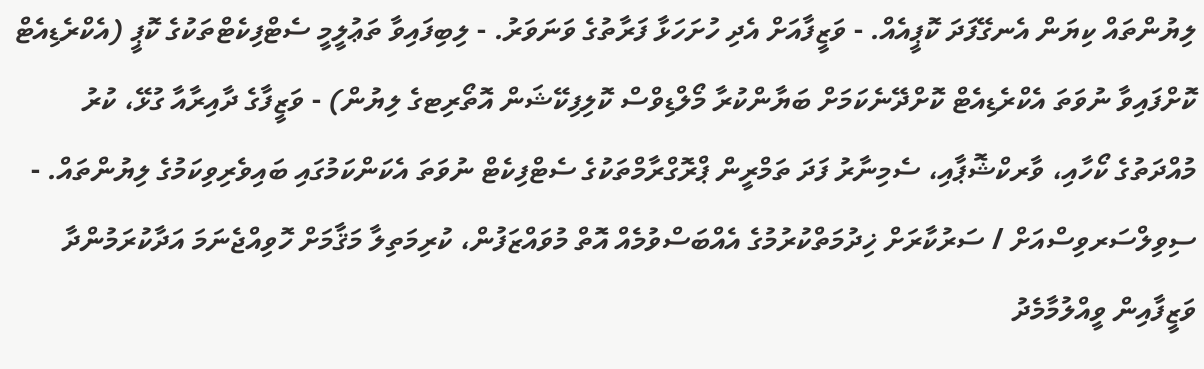ލިޔުންތައް ކިޔަން އެނގޭފަދަ ކޮޕީއެއް. - ވަޒީފާއަށް އެދި ހުށަހަޅާ ފަރާތުގެ ވަނަވަރު. - ލިބިފައިވާ ތަޢުލީމީ ސެޓްފިކެޓްތަކުގެ ކޮޕީ (އެކްރެޑިއެޓް ކޮށްފައިވާ ނުވަތަ އެކްރެޑިއެޓް ކޮށްދޭނެކަމަށް ބަޔާންކުރާ މޯލްޑިވްސް ކޮލިފިކޭޝަން އޮތޯރިޓގެ ލިޔުން) - ވަޒީފާގެ ދާއިރާއާ ގުޅޭ، ކުރު މުއްދަތުގެ ކޯހާއި، ވާރކްޝޮޕާއި، ސެމިނާރު ފަދަ ތަމްރީން ޕްރޮގްރާމްތަކުގެ ސެޓްފިކެޓް ނުވަތަ އެކަންކަމުގައި ބައިވެރިވިކަމުގެ ލިޔުންތައް. - ސިވިލްސަރވިސްއަށް / ސަރުކާރަށް ޚިދުމަތްކުރުމުގެ އެއްބަސްވުމެއް އޮތް މުވައްޒަފުން، ކުރިމަތިލާ މަޤާމަށް ހޮވިއްޖެނަމަ އަދާކުރަމުންދާ ވަޒީފާއިން ވީއްލުމާމެދު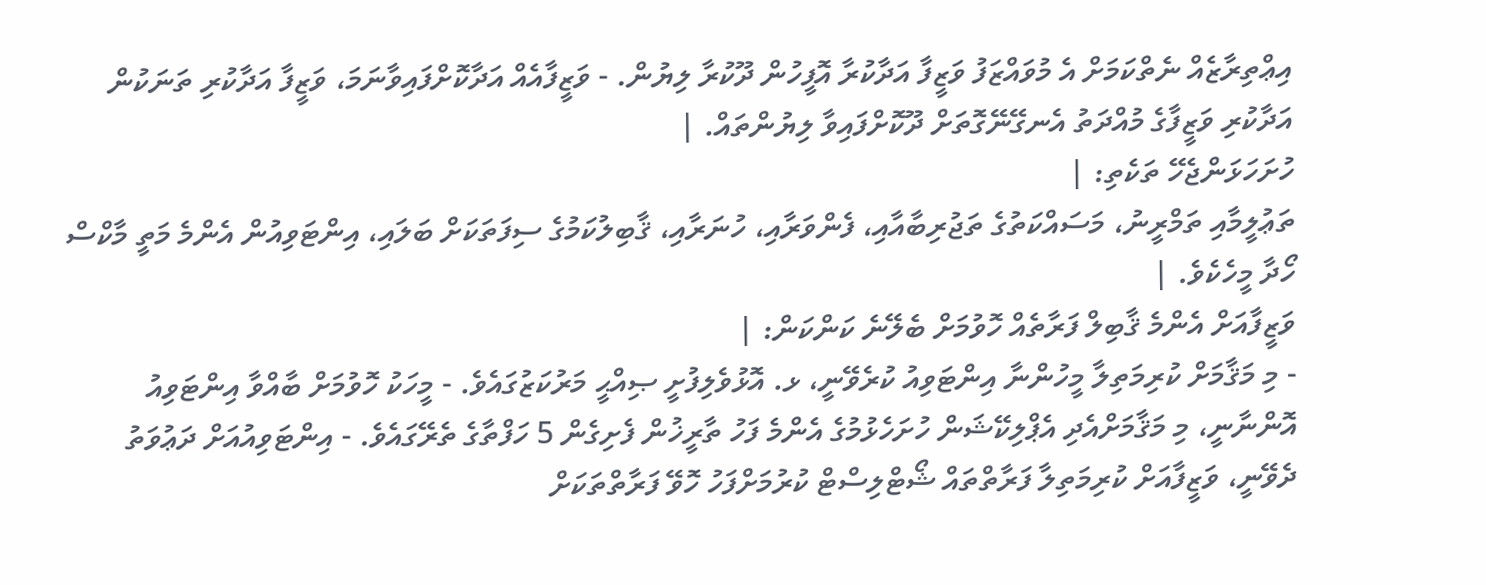އިޢްތިރާޒެއް ނެތްކަމަށް އެ މުވައްޒަފު ވަޒީފާ އަދާކުރާ އޮފީހުން ދޫކުރާ ލިޔުން. - ވަޒީފާއެއް އަދާކޮށްފައިވާނަމަ، ވަޒީފާ އަދާކުރި ތަނަކުން އަދާކުރި ވަޒީފާގެ މުއްދަތު އެނގޭނޭގޮތަށް ދޫކޮށްފައިވާ ލިޔުންތައް. |
ހުށަހަޅަންޖެހޭ ތަކެތި: |
ތަޢުލީމާއި ތަމްރީނު، މަސައްކަތުގެ ތަޖުރިބާއާއި، ފެންވަރާއި، ހުނަރާއި، ޤާބިލުކަމުގެ ސިފަތަކަށް ބަލައި، އިންޓަވިއުން އެންމެ މަތީ މާކްސް ހޯދާ މީހެކެވެ. |
ވަޒީފާއަށް އެންމެ ޤާބިލް ފަރާތެއް ހޮވުމަށް ބެލޭނެ ކަންކަން: |
- މި މަޤާމަށް ކުރިމަތިލާ މީހުންނާ އިންޓަވިއު ކުރެވޭނީ، ޅ. އޮޅުވެލިފުށީ ޞިއްޙީ މަރުކަޒުގައެވެ. - މީހަކު ހޮވުމަށް ބާއްވާ އިންޓަވިއު އޮންނާނީ، މި މަޤާމަށްއެދި އެޕްލިކޭޝަން ހުށަހެޅުމުގެ އެންމެ ފަހު ތާރީޚުން ފެށިގެން 5 ހަފްތާގެ ތެރޭގައެވެ. - އިންޓަވިއުއަށް ދަޢުވަތު ދެވޭނީ، ވަޒީފާއަށް ކުރިމަތިލާ ފަރާތްތައް ޝޯޓްލިސްޓް ކުރުމަށްފަހު ހޮވޭ ފަރާތްތަކަށް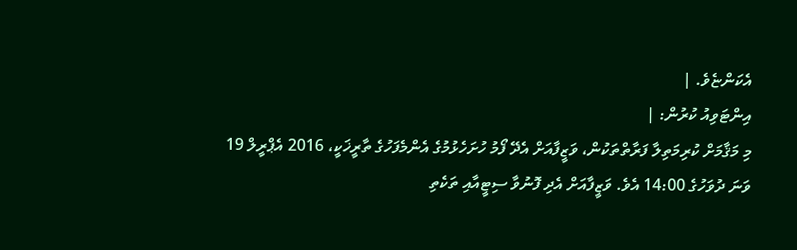އެކަންޏެވެ. |
އިންޓަވިއު ކުރުން: |
މި މަޤާމަށް ކުރިމަތިލާ ފަރާތްތަކުން، ވަޒީފާއަށް އެދޭ ފޯމު ހުށަހެޅުމުގެ އެންމެފަހުގެ ތާރީޚަކީ، 2016 އެޕްރީލް 19 ވަނަ ދުވަހުގެ 14:00 އެވެ. ވަޒީފާއަށް އެދި ފޮނުވާ ސިޓީއާއި ތަކެތި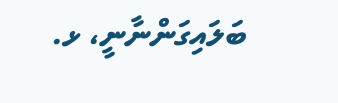ބަލައިގަންނާނީ، ޅ.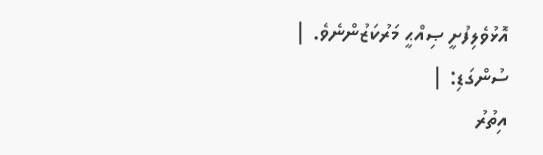އޮޅުވެލިފުށީ ޞިއްޙީ މަރުކަޒުންނެވެ. |
ސުންގަޑި: |
އިތުރު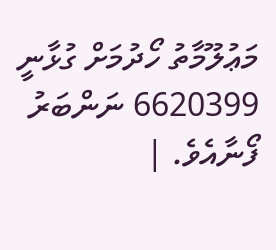މަޢުލޫމާތު ހޯދުމަށް ގުޅާނީ 6620399 ނަންބަރު ފޯނާއެވެ. |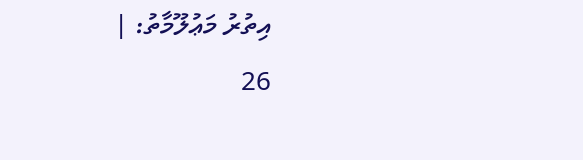އިތުރު މަޢުލޫމާތު: |
26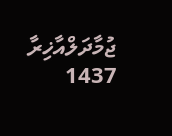ޖުމާދަލްއާޚިރާ 1437